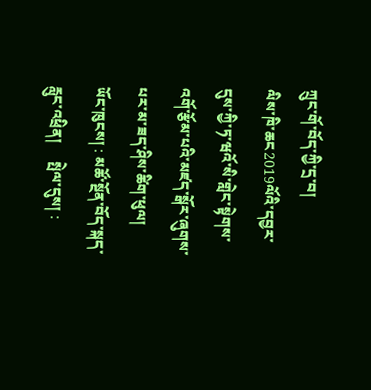ཀྲུང་གོ་བོད་ཀྱི་དྲ་བ།
ལིས་ཁི་ཆང2019ལོའི་དབྱར་དུས་ཀྱི་ཏ་ཝའོ་སི་གླེང་སྟེགས་འགོ་རྩོམ་པའི་མཛད་སྒོར་ཞུགས་པར་མ་ཟད་ཤིས་ཚིག་ཕུལ།
ཡོང་ཁུངས། : མཚོ་སྔོན་བོད་སྐད་རླུང་འཕྲིན།     སྤེལ་དུས། :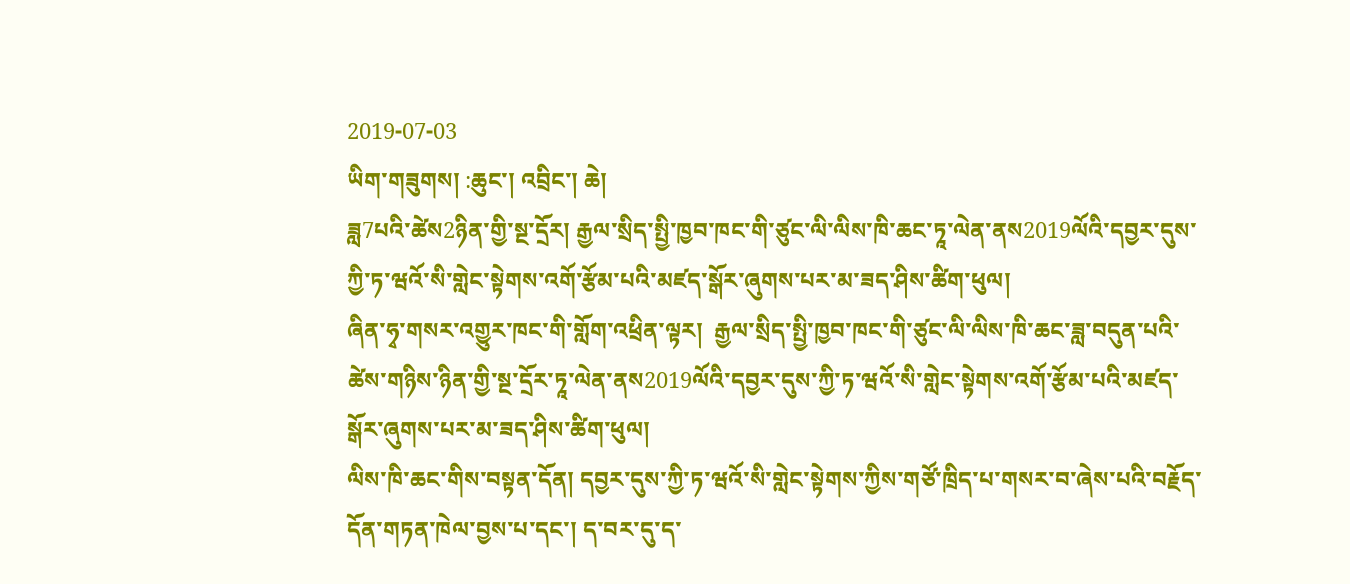2019-07-03
ཡིག་གཟུགས། :ཆུང་། འབྲིང་། ཆེ།
ཟླ7པའི་ཚེས2ཉིན་གྱི་སྔ་དྲོར། རྒྱལ་སྲིད་སྤྱི་ཁྱབ་ཁང་གི་ཙུང་ལི་ལིས་ཁི་ཆང་ཏཱ་ལེན་ནས2019ལོའི་དབྱར་དུས་ཀྱི་ཏ་ཝའོ་སི་གླེང་སྟེགས་འགོ་རྩོམ་པའི་མཛད་སྒོར་ཞུགས་པར་མ་ཟད་ཤིས་ཚིག་ཕུལ།
ཞིན་ཧྭ་གསར་འགྱུར་ཁང་གི་གློག་འཕྲིན་ལྟར།  རྒྱལ་སྲིད་སྤྱི་ཁྱབ་ཁང་གི་ཙུང་ལི་ལིས་ཁི་ཆང་ཟླ་བདུན་པའི་ཚེས་གཉིས་ཉིན་གྱི་སྔ་དྲོར་ཏཱ་ལེན་ནས2019ལོའི་དབྱར་དུས་ཀྱི་ཏ་ཝའོ་སི་གླེང་སྟེགས་འགོ་རྩོམ་པའི་མཛད་སྒོར་ཞུགས་པར་མ་ཟད་ཤིས་ཚིག་ཕུལ།
ལིས་ཁི་ཆང་གིས་བསྟན་དོན། དབྱར་དུས་ཀྱི་ཏ་ཝའོ་སི་གླེང་སྟེགས་ཀྱིས་གཙོ་ཁྲིད་པ་གསར་བ་ཞེས་པའི་བརྗོད་དོན་གཏན་ཁེལ་བྱས་པ་དང་། ད་བར་དུ་ད་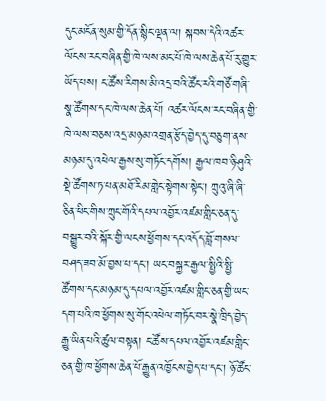དུང་མངོན་སུམ་གྱི་དོན་སྙིང་ལྡན་ལ། སྐབས་དེའི་འཚར་ལོངས་རང་བཞིན་གྱི་ཁེ་ལས་མང་པོ་ཁེ་ལས་ཆེན་པོ་རུ་གྱུར་ཡོད་པས། ང་ཚོས་རིགས་མི་འདྲ་བའི་ཚོང་རའི་གཙོ་གཞི་སྣ་ཚོགས་དང་ཁེ་ལས་ཆེན་པོ། འཚར་ལོངས་རང་བཞིན་གྱི་ཁེ་ལས་བཅས་འདྲ་མཉམ་འགྲན་རྩོད་བྱེད་དུ་བཅུག་ནས་མཉམ་དུ་འཕེལ་རྒྱས་སུ་གཏོང་དགོས། རྒྱལ་ཁབ་ཉི་ཤུའི་སྡེ་ཚོགས་ཏ་པན་མཐོ་རིམ་གླེང་སྟེགས་སྟེང་། ཀྲུའུ་ཞི་ཞི་ཅིན་ཕིང་གིས་ཀྲུང་གོའི་དཔལ་འབྱོར་འཛམ་གླིང་ཅན་དུ་བསྒྱུར་བའི་སྐོར་གྱི་ལངས་ཕྱོགས་དང་འདོད་བློ་གསལ་བཤད་ཟབ་མོ་བྱས་པ་དང་། ཡང་བསྐྱར་རྒྱལ་སྤྱིའི་སྤྱི་ཚོགས་དང་མཉམ་དུ་དཔལ་འབྱོར་འཛམ་གླིང་ཅན་གྱི་ཡང་དག་པའི་ཁ་ཕྱོགས་སུ་གོང་འཕེལ་གཏོང་བར་སྣེ་ཁྲིད་བྱེད་རྒྱུ་ཡིན་པའི་ཚུལ་བསྟན། ང་ཚོས་དཔལ་འབྱོར་འཛམ་གླིང་ཅན་གྱི་ཁ་ཕྱོགས་ཆེན་པོ་རྒྱུན་འཁྱོངས་བྱེད་པ་དང་། ཉོ་ཚོང་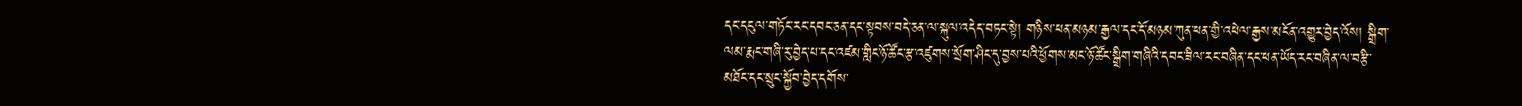དང་དངུལ་གཏོང་རང་དབང་ཅན་དང་སྟབས་བདེ་ཅན་ལ་སྐུལ་འདེད་བཏང་སྟེ། གཉིས་ཕན་མཉམ་རྒྱལ་དང་དོ་མཉམ་ཀུན་ཕན་གྱི་འཕེལ་རྒྱས་མངོན་འགྱུར་བྱེད་འོས། སྒྲིག་ལམ་རྨང་གཞི་རུ་བྱེད་པ་དང་འཛམ་གླིང་ཉོ་ཚོང་རྩ་འཛུགས་སྲོག་ཤིང་དུ་བྱས་པའི་ཕྱོགས་མང་ཉོ་ཚོང་སྒྲིག་གཞིའི་དབང་ཟིལ་རང་བཞིན་དང་ཕན་ཡོད་རང་བཞིན་ལ་བརྩི་མཐོང་དང་སྲུང་སྐྱོབ་བྱེད་དགོས་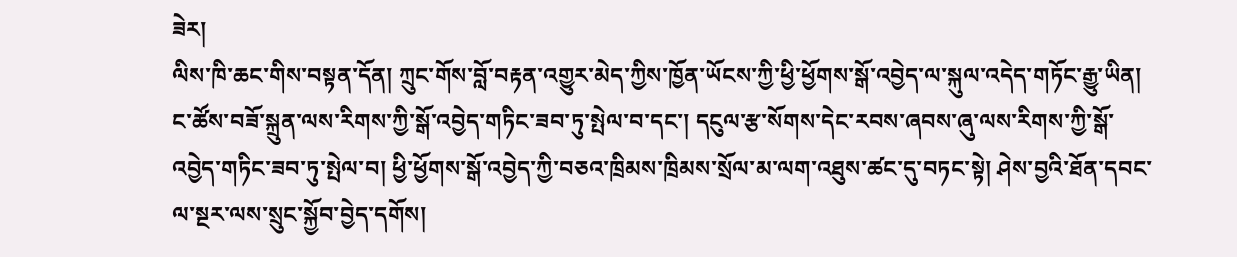ཟེར།
ལིས་ཁི་ཆང་གིས་བསྟན་དོན། ཀྲུང་གོས་བློ་བརྟན་འགྱུར་མེད་ཀྱིས་ཁྱོན་ཡོངས་ཀྱི་ཕྱི་ཕྱོགས་སྒོ་འབྱེད་ལ་སྐུལ་འདེད་གཏོང་རྒྱུ་ཡིན། ང་ཚོས་བཟོ་སྐྲུན་ལས་རིགས་ཀྱི་སྒོ་འབྱེད་གཏིང་ཟབ་ཏུ་སྤེལ་བ་དང་། དངུལ་རྩ་སོགས་དེང་རབས་ཞབས་ཞུ་ལས་རིགས་ཀྱི་སྒོ་འབྱེད་གཏིང་ཟབ་ཏུ་སྤེལ་བ། ཕྱི་ཕྱོགས་སྒོ་འབྱེད་ཀྱི་བཅའ་ཁྲིམས་ཁྲིམས་སྲོལ་མ་ལག་འཐུས་ཚང་དུ་བཏང་སྟེ། ཤེས་བྱའི་ཐོན་དབང་ལ་སྔར་ལས་སྲུང་སྐྱོབ་བྱེད་དགོས།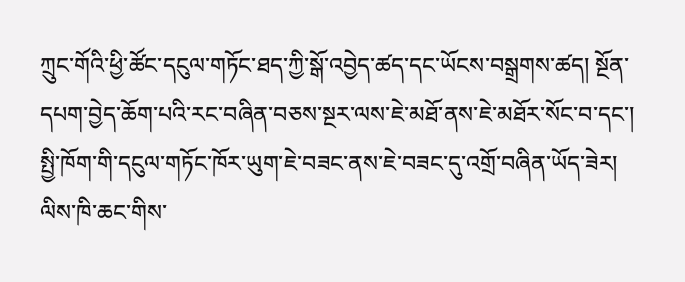ཀྲུང་གོའི་ཕྱི་ཚོང་དངུལ་གཏོང་ཐད་ཀྱི་སྒོ་འབྱེད་ཚད་དང་ཡོངས་བསྒྲགས་ཚད། སྔོན་དཔག་བྱེད་ཆོག་པའི་རང་བཞིན་བཅས་སྔར་ལས་ཇེ་མཐོ་ནས་ཇེ་མཐོར་སོང་བ་དང་། སྤྱི་ཁོག་གི་དངུལ་གཏོང་ཁོར་ཡུག་ཇེ་བཟང་ནས་ཇེ་བཟང་དུ་འགྲོ་བཞིན་ཡོད་ཟེར།
ལིས་ཁི་ཆང་གིས་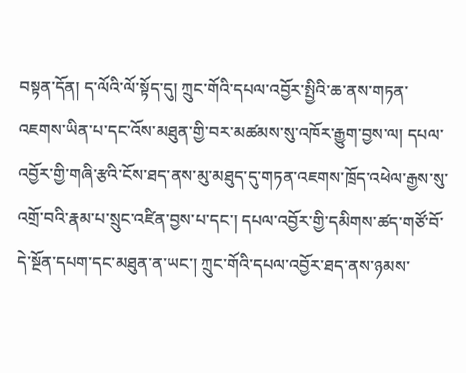བསྟན་དོན། ད་ལོའི་ལོ་སྟོད་དུ། ཀྲུང་གོའི་དཔལ་འབྱོར་སྤྱིའི་ཆ་ནས་གཏན་འཇགས་ཡིན་པ་དང་འོས་མཐུན་གྱི་བར་མཚམས་སུ་འཁོར་རྒྱུག་བྱས་ལ། དཔལ་འབྱོར་གྱི་གཞི་རྩའི་ངོས་ཐད་ནས་མུ་མཐུད་དུ་གཏན་འཇགས་ཁྲོད་འཕེལ་རྒྱས་སུ་འགྲོ་བའི་རྣམ་པ་སྲུང་འཛིན་བྱས་པ་དང་། དཔལ་འབྱོར་གྱི་དམིགས་ཚད་གཙོ་བོ་དེ་སྔོན་དཔག་དང་མཐུན་ན་ཡང་། ཀྲུང་གོའི་དཔལ་འབྱོར་ཐད་ནས་ཉམས་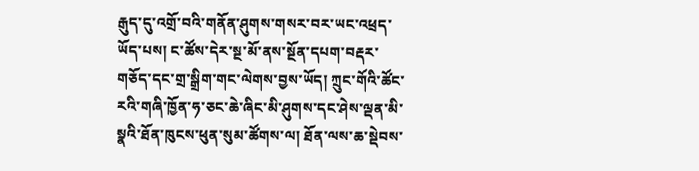རྒུད་དུ་འགྲོ་བའི་གནོན་ཤུགས་གསར་བར་ཡང་འཕྲད་ཡོད་པས། ང་ཚོས་དེར་སྔ་མོ་ནས་སྔོན་དཔག་བརྡར་གཅོད་དང་གྲ་སྒྲིག་གང་ལེགས་བྱས་ཡོད། ཀྲུང་གོའི་ཚོང་རའི་གཞི་ཁྱོན་ཧ་ཅང་ཆེ་ཞིང་མི་ཤུགས་དང་ཤེས་ལྡན་མི་སྣའི་ཐོན་ཁུངས་ཕུན་སུམ་ཚོགས་ལ། ཐོན་ལས་ཆ་སྡེབས་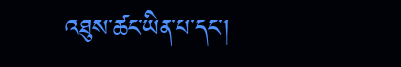འཐུས་ཚང་ཡིན་པ་དང་།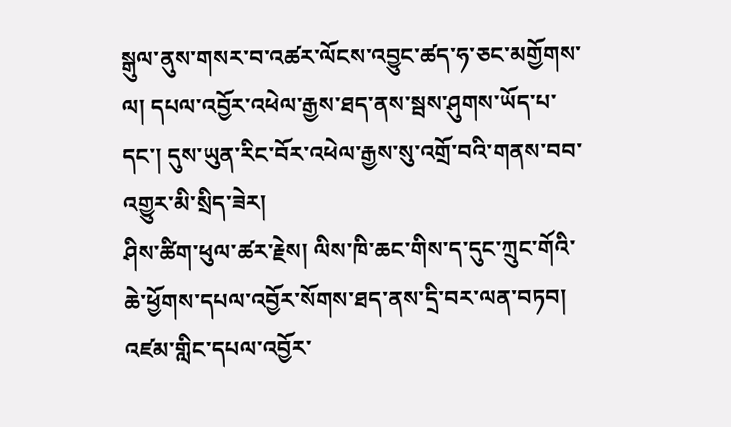སྒུལ་ནུས་གསར་བ་འཚར་ལོངས་འབྱུང་ཚད་ཧ་ཅང་མགྱོགས་ལ། དཔལ་འབྱོར་འཕེལ་རྒྱས་ཐད་ནས་སྦས་ཤུགས་ཡོད་པ་དང་། དུས་ཡུན་རིང་བོར་འཕེལ་རྒྱས་སུ་འགྲོ་བའི་གནས་བབ་འགྱུར་མི་སྲིད་ཟེར།
ཤིས་ཚིག་ཕུལ་ཚར་རྗེས། ལིས་ཁི་ཆང་གིས་ད་དུང་ཀྲུང་གོའི་ཆེ་ཕྱོགས་དཔལ་འབྱོར་སོགས་ཐད་ནས་དྲི་བར་ལན་བཏབ།
འཛམ་གླིང་དཔལ་འབྱོར་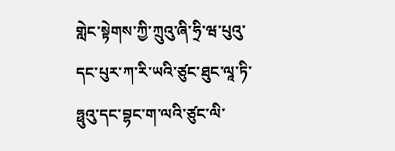གླེང་སྟེགས་ཀྱི་ཀྲུའུ་ཞི་ཧྲི་ཝ་པུའུ་དང་པུར་ཀ་རི་ཡའི་ཙུང་ཐུང་ལཱ་ཏི་ཧྥུའུ་དང་བྷང་ག་ལའི་ཙུང་ལི་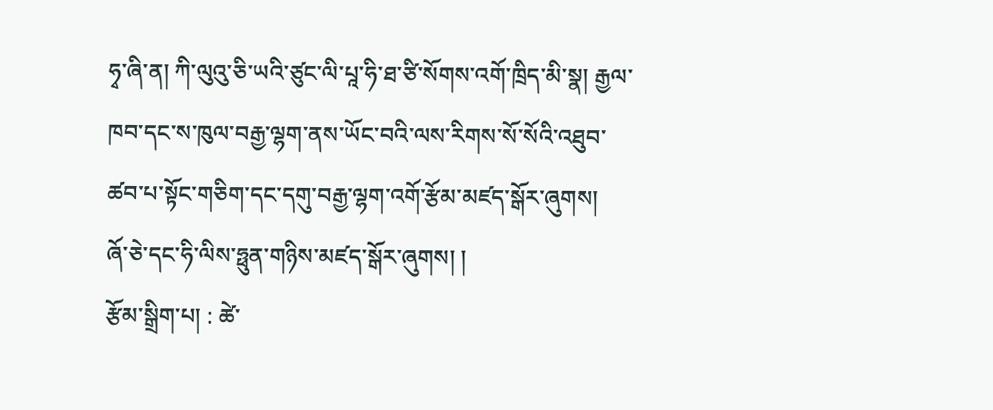ཧྭ་ཞི་ན། ཀི་ལུའུ་ཅི་ཡའི་ཙུང་ལི་པཱ་ཧི་ཐ་ཙི་སོགས་འགོ་ཁྲིད་མི་སྣ། རྒྱལ་ཁབ་དང་ས་ཁུལ་བརྒྱ་ལྷག་ནས་ཡོང་བའི་ལས་རིགས་སོ་སོའི་འཐུབ་ཚབ་པ་སྟོང་གཅིག་དང་དགུ་བརྒྱ་ལྷག་འགོ་རྩོམ་མཛད་སྒོར་ཞུགས།
ཞོ་ཅེ་དང་ཧི་ལིས་ཧྥུན་གཉིས་མཛད་སྒོར་ཞུགས། །
རྩོམ་སྒྲིག་པ། : ཚེ་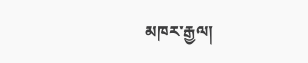མཁར་རྒྱལ།